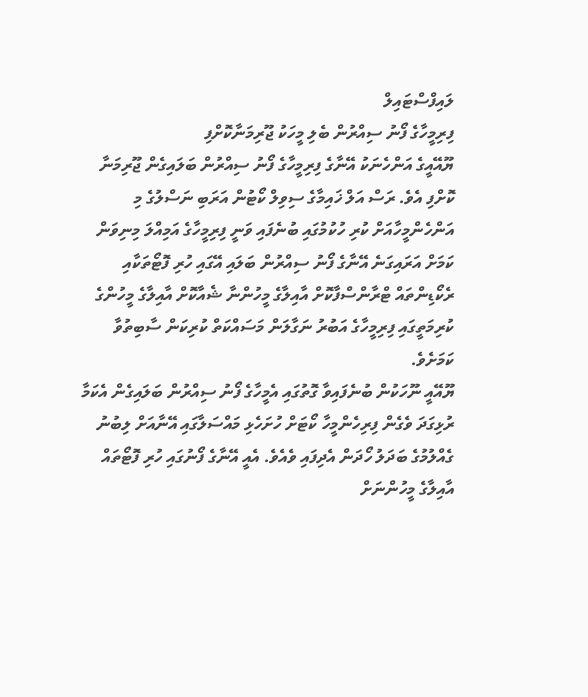ލައިފްސްޓައިލް
ފިރިމީހާގެ ފޯނު ސިއްރުން ބެލި މީހަކު ޖޫރިމަނާކޮށްފި
ޔޫއޭއީގެ އަންހެނަކު އޭނާގެ ފިރިމީހާގެ ފޯނު ސިއްރުން ބަލައިގެން ޖޫރިމަނާ ކޮށްފި އެވެ. ރަސް އަލް ޚައިމާގެ ސިވިލް ކޯޓުން އަރަބި ނަސްލުގެ މި އަންހެންމީހާއަށް ކުރި ހުކުމުގައި ބުނެފައި ވަނީ ފިރިމީހާގެ އަމިއްލަ މިނިވަން ކަމަށް އަރައިގަނެ އޭނާގެ ފޯނު ސިއްރުން ބަލައި އޭގައި ހުރި ފޮޓޯތަކާއި ރެކޯޑިންތައް ޓްރާންސްފާކޮށް އާއިލާގެ މީހުންނާ ޝެއާކޮށް އާއިލާގެ މީހުންގެ ކުރިމަތީގައި ފިރިމީހާގެ އަބުރު ނަގާލަން މަސައްކަތް ކުރިކަން ސާބިތުވާ ކަމަށެވެ.
ޔޫއޭއީ ނޫހަކުން ބުނެފައިވާ ގޮތުގައި އެމީހާގެ ފޯނު ސިއްރުން ބަލައިގެން އެކަމާ ރުޅިގަދަ ވެގެން ފިރިހެންމީހާ ކޯޓަށް ހުށަހެޅި މައްސަލާގައި އޭނާއަށް ލިބުނު ގެއްލުމުގެ ބަދަލު ހޯދަން އެދިފައި ވެއެވެ. އެއީ އޭނާގެ ފޯނުގައި ހުރި ފޮޓޯތައް އާއިލާގެ މީހުންނަށް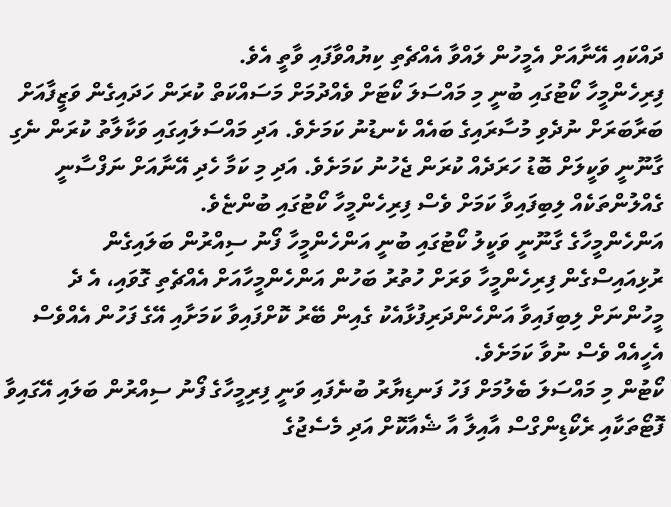ދައްކައި އޭނާއަށް އެމީހުން ލައްވާ އެއްޗެތި ކިޔުއްވާފައި ވާތީ އެވެ.
ފިރިހެންމީހާ ކޯޓުގައި ބުނީ މި މައްސަލަ ކޯޓަށް ވެއްދުމަށް މަސައްކަތް ކުރަން ހަދައިގެން ވަޒީފާއަށް ބަރާބަރަށް ނުދެވި މުސާރައިގެ ބައެއް ކެނޑުނު ކަމަށެވެ. އަދި މައްސަލައިގައި ވަކާލާތު ކުރަން ނެގި ގާނޫނީ ވަކީލަށް ބޮޑު ހަރަދެއް ކުރަން ޖެހުނު ކަމަށެވެ. އަދި މި ކަމާ ހެދި އޭނާއަށް ނަފްސާނީ ގެއްލުންތަކެއް ލިބިފައިވާ ކަމަށް ވެސް ފިރިހެންމީހާ ކޯޓުގައި ބުންޏެވެ.
އަންހެންމީހާގެ ގާނޫނީ ވަކީލު ކޯޓުގައި ބުނީ އަންހެންމީހާ ފޯނު ސިއްރުން ބަލައިގެން ރުޅިއައިސްގެން ފިރިހެންމީހާ ވަރަށް ހުތުރު ބަހުން އަންހެންމީހާއަށް އެއްޗެތި ގޮވައި، އެ ދެ މީހުންނަށް ލިބިފައިވާ އަންހެންދަރިފުޅާއެކު ގެއިން ބޭރު ކޮށްފައިވާ ކަމަށާއި އޭގެ ފަހުން އެއްވެސް އެހީއެއް ވެސް ނުވާ ކަމަށެވެ.
ކޯޓުން މި މައްސަލަ ބެލުމަށް ފަހު ފަނޑިޔާރު ބުނެފައި ވަނީ ފިރިމީހާގެ ފޯނު ސިއްރުން ބަލައި އޭގައިވާ ފޮޓޯތަކާއި ރެކޯޑިންގްސް އާއިލާ އާ ޝެއާކޮށް އަދި މެސެޖުގެ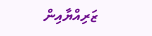ޒަރިއްޔާއިން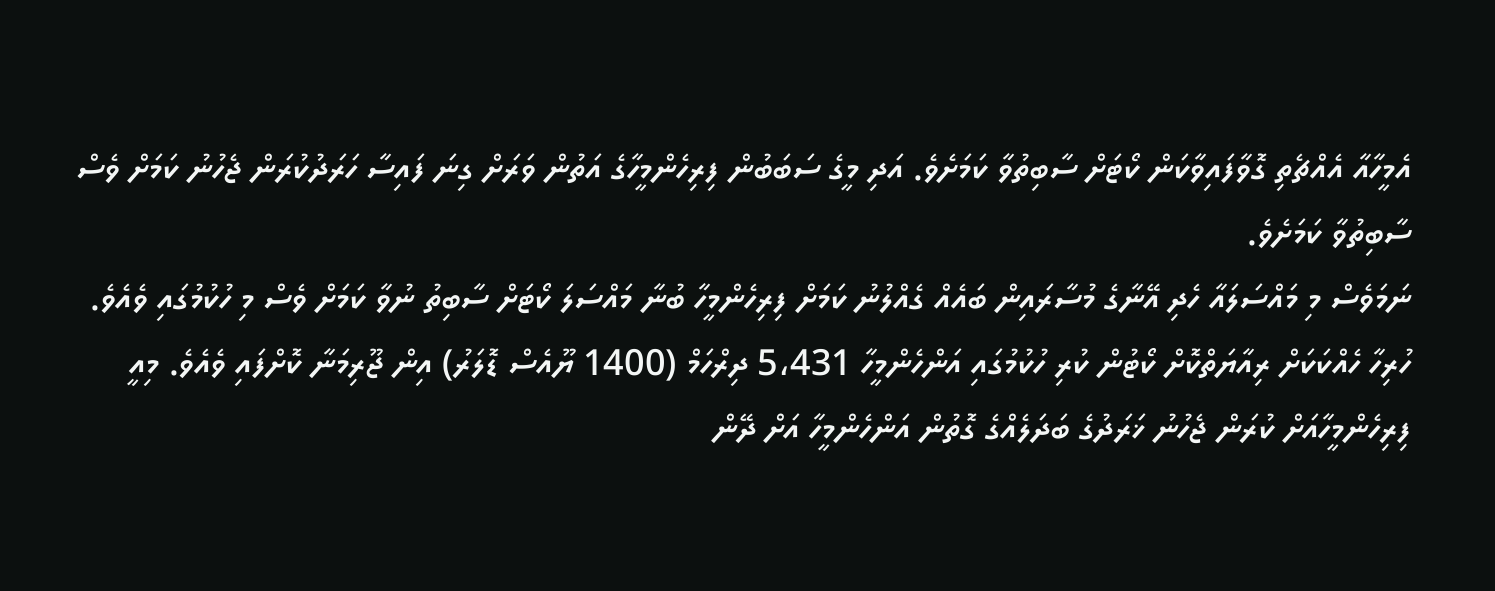އެމީހާއާ އެއްޗެތި ގޮވާފައިވާކަން ކޯޓަށް ސާބިތުވާ ކަމަށެވެ. އަދި މީގެ ސަބަބުން ފިރިހެންމީހާގެ އަތުން ވަރަށް ގިނަ ފައިސާ ހަރަދުކުރަން ޖެހުނު ކަމަށް ވެސް ސާބިތުވާ ކަމަށެވެ.
ނަމަވެސް މި މައްސަލައާ ހެދި އޭނާގެ މުސާރައިން ބައެއް ގެއްލުނު ކަމަށް ފިރިހެންމީހާ ބުނާ މައްސަލަ ކޯޓަށް ސާބިތު ނުވާ ކަމަށް ވެސް މި ހުކުމުގައި ވެއެވެ.
ހުރިހާ ހެއްކަކަށް ރިއާޔަތްކޮށް ކޯޓުން ކުރި ހުކުމުގައި އަންހެންމީހާ 5،431 ދިރްހަމް (1400 ޔޫއެސް ޑޮލަރު) އިން ޖޫރިމަނާ ކޮށްފައި ވެއެވެ. މިއީ ފިރިހެންމީހާއަށް ކުރަން ޖެހުނު ޚަރަދުގެ ބަދަލެއްގެ ގޮތުން އަންހެންމީހާ އަށް ދޭން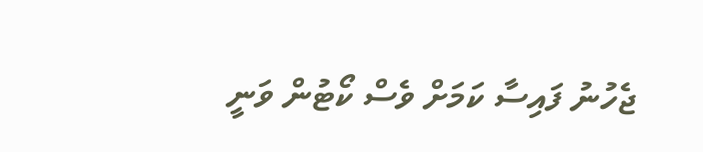ޖެހުނު ފައިސާ ކަމަށް ވެސް ކޯޓުން ވަނީ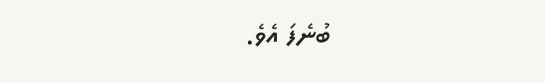ބުނެފަ އެވެ.